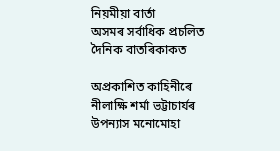নিয়মীয়া বাৰ্তা
অসমৰ সৰ্বাধিক প্ৰচলিত দৈনিক বাতৰিকাকত

অপ্ৰকাশিত কাহিনীৰে নীলাক্ষি শৰ্মা ভট্টাচাৰ্যৰ উপন্যাস মনোমোহা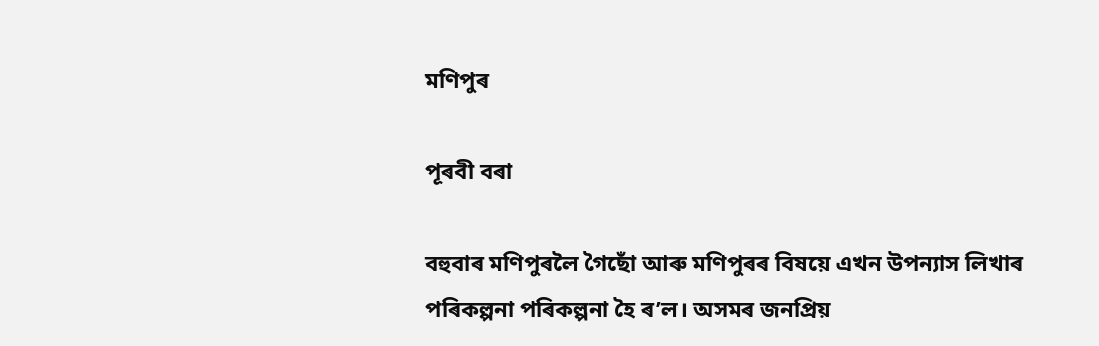মণিপুৰ

পূৰবী বৰা

বহুবাৰ মণিপুৰলৈ গৈছোঁ আৰু মণিপুৰৰ বিষয়ে এখন উপন্যাস লিখাৰ পৰিকল্পনা পৰিকল্পনা হৈ ৰ’ল। অসমৰ জনপ্ৰিয়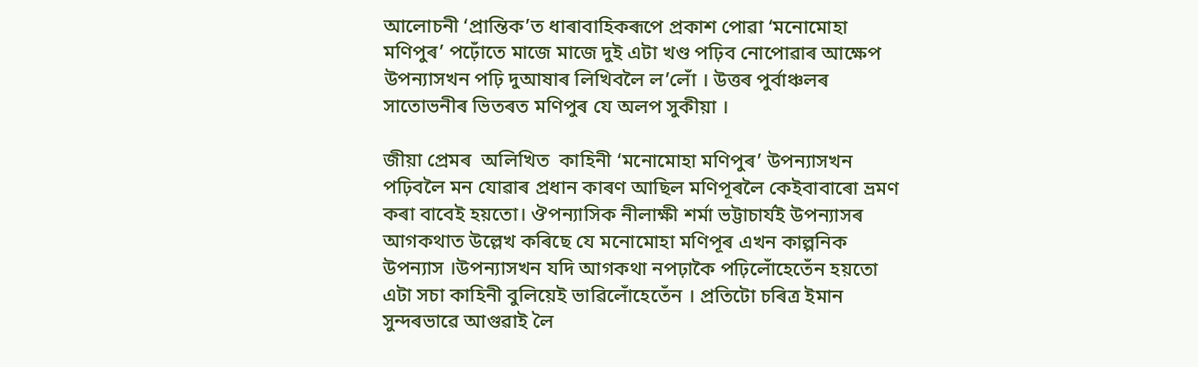আলোচনী ‘প্ৰান্তিক’ত ধাৰাবাহিকৰূপে প্ৰকাশ পোৱা ‘মনোমোহা মণিপুৰ’ পঢ়োঁতে মাজে মাজে দুই এটা খণ্ড পঢ়িব নোপোৱাৰ আক্ষেপ উপন্যাসখন পঢ়ি দুআষাৰ লিখিবলৈ ল’লোঁ । উত্তৰ পুৰ্বাঞ্চলৰ সাতোভনীৰ ভিতৰত মণিপুৰ যে অলপ সুকীয়া ।

জীয়া প্ৰেমৰ  অলিখিত  কাহিনী ‘মনোমোহা মণিপুৰ’ উপন্যাসখন পঢ়িবলৈ মন যোৱাৰ প্ৰধান কাৰণ আছিল মণিপূৰলৈ কেইবাবাৰো ভ্ৰমণ কৰা বাবেই হয়তো। ঔপন্যাসিক নীলাক্ষী শৰ্মা ভট্টাচাৰ্যই উপন্যাসৰ আগকথাত উল্লেখ কৰিছে যে মনোমোহা মণিপূৰ এখন কাল্পনিক উপন্যাস ।উপন্যাসখন যদি আগকথা নপঢ়াকৈ পঢ়িলোঁহেতেঁন হয়তো এটা সচা কাহিনী বুলিয়েই ভাৱিলোঁহেতেঁন । প্ৰতিটো চৰিত্ৰ ইমান সুন্দৰভাৱে আগুৱাই লৈ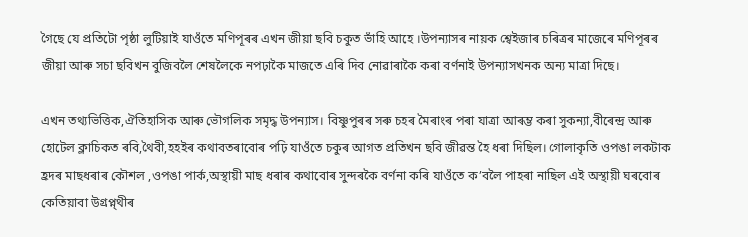গৈছে যে প্ৰতিটো পৃষ্ঠা লুটিয়াই যাওঁতে মণিপূৰৰ এখন জীয়া ছবি চকুত ভাঁহি আহে ।উপন্যাসৰ নায়ক শ্বেইজাৰ চৰিত্ৰৰ মাজেৰে মণিপূৰৰ জীয়া আৰু সচা ছবিখন বুজিবলৈ শেষলৈকে নপঢ়াকৈ মাজতে এৰি দিব নোৱাৰাকৈ কৰা বৰ্ণনাই উপন্যাসখনক অন্য মাত্ৰা দিছে।

এখন তথ্যভিত্তিক,ঐতিহাসিক আৰু ভৌগলিক সমৃদ্ধ উপন্যাস। বিষ্ণুপুৰৰ সৰু চহৰ মৈৰাংৰ পৰা যাত্ৰা আৰম্ভ কৰা সুকন্যা,বীৰেন্দ্ৰ আৰু হোটেল ক্লাচিকত ৰবি,থৈবী,হহইৰ কথাবতৰাবোৰ পঢ়ি যাওঁতে চকুৰ আগত প্ৰতিখন ছবি জীৱন্ত হৈ ধৰা দিছিল। গোলাকৃতি ওপঙা লকটাক হ্ৰদৰ মাছধৰাৰ কৌশল ,ওপঙা পাৰ্ক,অস্থায়ী মাছ ধৰাৰ কথাবোৰ সুন্দৰকৈ বৰ্ণনা কৰি যাওঁতে ক’বলৈ পাহৰা নাছিল এই অস্থায়ী ঘৰবোৰ কেতিয়াবা উগ্ৰপ্ন্থীৰ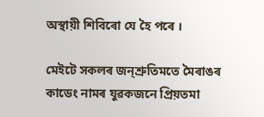অস্থায়ী শিবিৰো যে হৈ পৰে ।

মেইটে সকলৰ জন্শ্ৰুতিমতে মৈৰাঙৰ কাডেং নামৰ যুৱকজনে প্ৰিয়তমা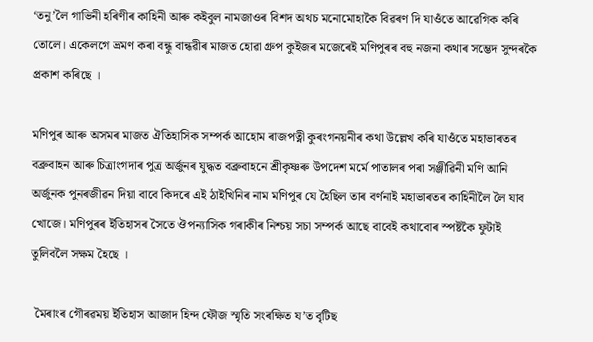‘তনু’লৈ গাভিনী হৰিণীৰ কাহিনী আৰু কইবুল নামজাওৰ বিশদ অথচ মনোমোহাকৈ বিৱৰণ দি যাওঁতে আৱেগিক কৰি তোলে। একেলগে ভ্ৰমণ কৰা বন্ধু বান্ধৱীৰ মাজত হোৱা গ্ৰুপ কুইজৰ মজেৰেই মণিপুৰৰ বহু নজনা কথাৰ সম্ভেদ সুন্দৰকৈ প্ৰকাশ কৰিছে ।

মণিপুৰ আৰু অসমৰ মাজত ঐতিহাসিক সম্পৰ্ক আহোম ৰাজপত্নী কুৰংগনয়নীৰ কথা উল্লেখ কৰি যাওঁতে মহাভাৰতৰ বব্ৰুবাহন আৰু চিত্ৰাংগদাৰ পুত্ৰ অৰ্জুনৰ যুদ্ধত বব্ৰুবাহনে শ্ৰীকৃষ্ণৰু উপদেশ মৰ্মে পাতালৰ পৰা সঞ্জীৱিনী মণি আনি অৰ্জুনক পুনৰজীৱন দিয়া বাবে কিদৰে এই ঠাইখিনিৰ নাম মণিপুৰ যে হৈছিল তাৰ বৰ্ণনাই মহাভাৰতৰ কাহিনীলৈ লৈ যাব খোজে। মণিপুৰৰ ইতিহাসৰ সৈতে ঔপন্যাসিক গৰাকীৰ নিশ্চয় সচা সম্পৰ্ক আছে বাবেই কথাবোৰ স্পষ্টকৈ ফুটাই তুলিবলৈ সক্ষম হৈছে ।

 মৈৰাংৰ গৌৰৱময় ইতিহাস আজাদ হিন্দ ফৌজ স্মৃতি সংৰক্ষিত য’ত বৃটিছ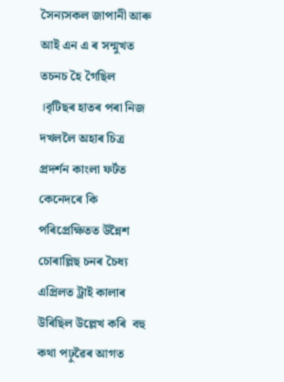সৈন্যসকল জাপানী আৰু আই এন এ ৰ সন্মুখত তচনচ হৈ গৈছিল ।বৃটিছৰ হাতৰ পৰা নিজ দখললৈ অহাৰ চিত্ৰ প্ৰদৰ্শন কাংলা ফৰ্টত কেনেদৰে কি পৰিপ্ৰেক্ষিতত উন্নৈশ চোৰাল্লিছ চনৰ চৈধ্য এপ্ৰিলত ট্ৰাই কালাৰ উৰিছিল উল্লেখ কৰি  বহু কথা পঢ়ুৱৈৰ আগত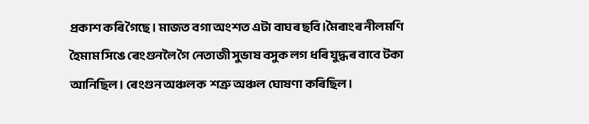প্ৰকাশ কৰি গৈছে । মাজত বগা অংশত এটা বাঘৰ ছবি।মৈৰাংৰ নীলমণি হৈমাম সিঙে ৰেংগুনলৈ গৈ নেতাজী সুভাষ বসুক লগ ধৰি যুদ্ধৰ বাবে টকা আনিছিল। ৰেংগুন অঞ্চলক  শত্ৰু অঞ্চল ঘোষণা কৰিছিল ।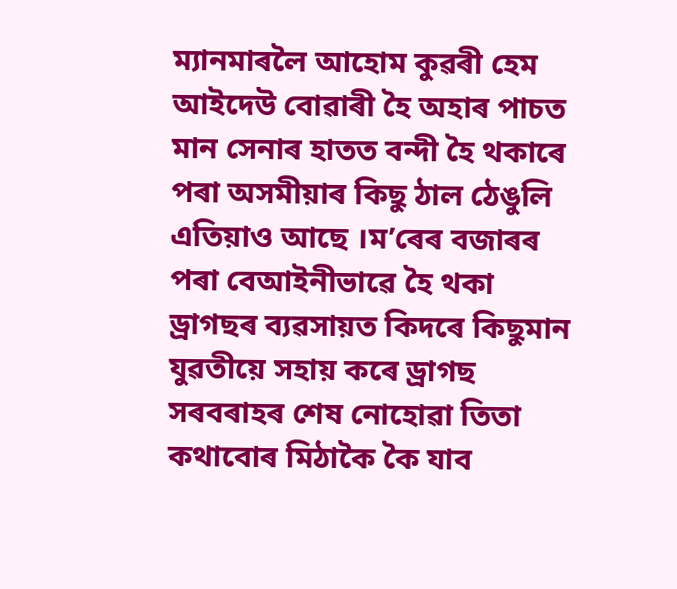ম্যানমাৰলৈ আহোম কুৱৰী হেম আইদেউ বোৱাৰী হৈ অহাৰ পাচত মান সেনাৰ হাতত বন্দী হৈ থকাৰে পৰা অসমীয়াৰ কিছু ঠাল ঠেঙুলি এতিয়াও আছে ।ম’ৰেৰ বজাৰৰ পৰা বেআইনীভাৱে হৈ থকা ড্ৰাগছৰ ব্যৱসায়ত কিদৰে কিছুমান যুৱতীয়ে সহায় কৰে ড্ৰাগছ সৰবৰাহৰ শেষ নোহোৱা তিতা কথাবোৰ মিঠাকৈ কৈ যাব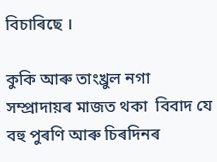বিচাৰিছে ।

কুকি আৰু তাংখ্ৰুল নগা সম্প্ৰাদায়ৰ মাজত থকা  বিবাদ যে বহু পুৰণি আৰু চিৰদিনৰ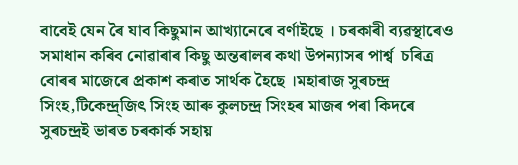বাবেই যেন ৰৈ যাব কিছুমান আখ্যানেৰে বৰ্ণাইছে । চৰকাৰী ব্যৱস্থাৰেও সমাধান কৰিব নোৱাৰাৰ কিছু অন্তৰালৰ কথা উপন্যাসৰ পাৰ্শ্ব  চৰিত্ৰ বোৰৰ মাজেৰে প্ৰকাশ কৰাত সাৰ্থক হৈছে ।মহাৰাজ সুৰচন্দ্ৰ সিংহ,টিকেন্দ্ৰ্জিৎ সিংহ আৰু কুলচন্দ্ৰ সিংহৰ মাজৰ পৰা কিদৰে সুৰচন্দ্ৰই ভাৰত চৰকাৰ্ক সহায়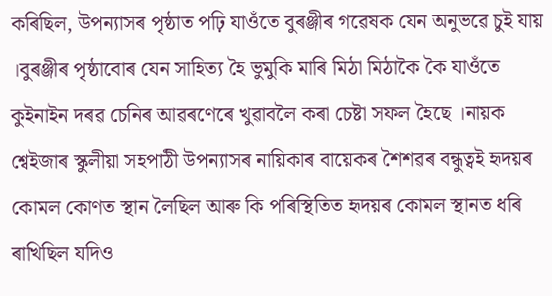কৰিছিল, উপন্যাসৰ পৃষ্ঠাত পঢ়ি যাওঁতে বুৰঞ্জীৰ গৱেষক যেন অনুভৱে চুই যায় ।বুৰঞ্জীৰ পৃষ্ঠাবোৰ যেন সাহিত্য হৈ ভুমুকি মাৰি মিঠা মিঠাকৈ কৈ যাওঁতে কুইনাইন দৰৱ চেনিৰ আৱৰণেৰে খুৱাবলৈ কৰা চেষ্টা সফল হৈছে ।নায়ক শ্বেইজাৰ স্কুলীয়া সহপাঠী উপন্যাসৰ নায়িকাৰ বায়েকৰ শৈশৱৰ বন্ধুত্বই হৃদয়ৰ কোমল কোণত স্থান লৈছিল আৰু কি পৰিস্থিতিত হৃদয়ৰ কোমল স্থানত ধৰি ৰাখিছিল যদিও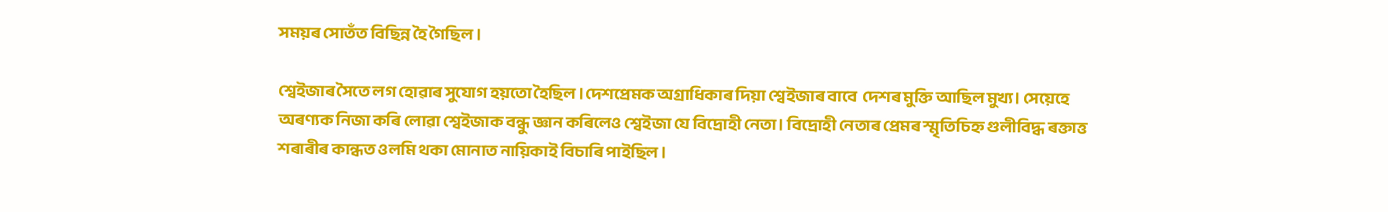সময়ৰ সোতঁত বিছিন্ন হৈ গৈছিল ।

শ্বেইজাৰ সৈতে লগ হোৱাৰ সুযোগ হয়তো হৈছিল ।দেশপ্ৰেমক অগ্ৰাধিকাৰ দিয়া শ্বেইজাৰ বাবে  দেশৰ মুক্তি আছিল মুখ্য। সেয়েহে অৰণ্যক নিজা কৰি লোৱা শ্বেইজাক বন্ধু জ্ঞান কৰিলেও শ্বেইজা যে বিদ্ৰোহী নেতা। বিদ্ৰোহী নেতাৰ প্ৰেমৰ স্মৃতিচিহ্ন গুলীবিদ্ধ ৰক্তাত্ত শৰাৰীৰ কান্ধত ওলমি থকা মোনাত নায়িকাই বিচাৰি পাইছিল ।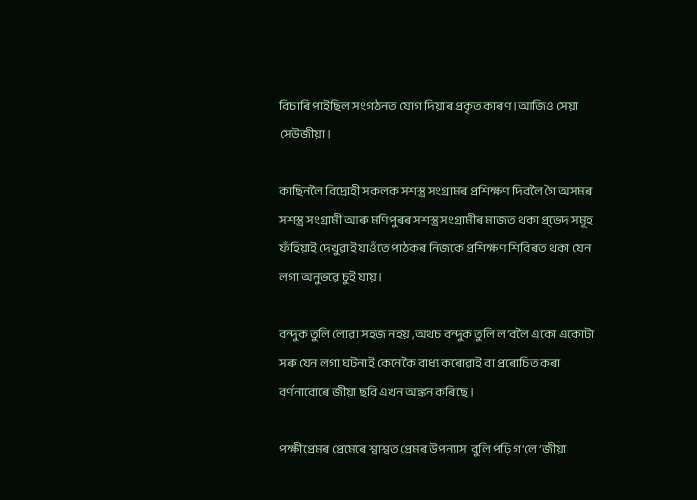বিচাৰি পাইছিল সংগঠনত যোগ দিয়াৰ প্ৰকৃত কাৰণ ।আজিও সেয়া সেউজীয়া।

কাছিনলৈ বিদ্ৰোহী সকলক সশস্ত্ৰ সংগ্ৰামৰ প্ৰশিক্ষণ দিবলৈ গৈ অসমৰ সশস্ত্ৰ সংগ্ৰামী আৰু মণিপুৰৰ সশস্ত্ৰ সংগ্ৰামীৰ মাজত থকা প্ৰ্ভেদ সমূহ ফঁহিয়াই দেখুৱাই যাওঁতে পাঠকৰ নিজকে প্ৰশিক্ষণ শিবিৰত থকা যেন লগা অনুভৱে চুই যায় ।

বন্দুক তুলি লোৱা সহজ নহয় ,অথচ বন্দুক তুলি ল’বলৈ একো একোটা সৰু যেন লগা ঘটনাই কেনেকৈ বাধ্য কৰোৱাই বা প্ৰৰোচিত কৰা বৰ্ণনাবোৰে জীয়া ছবি এখন অঙ্কন কৰিছে ।

পক্ষীপ্ৰেমৰ প্ৰেমেৰে শ্বাশ্বত প্ৰেমৰ উপন্যাস  বুলি পঢ়ি গ’লে ‘জীয়া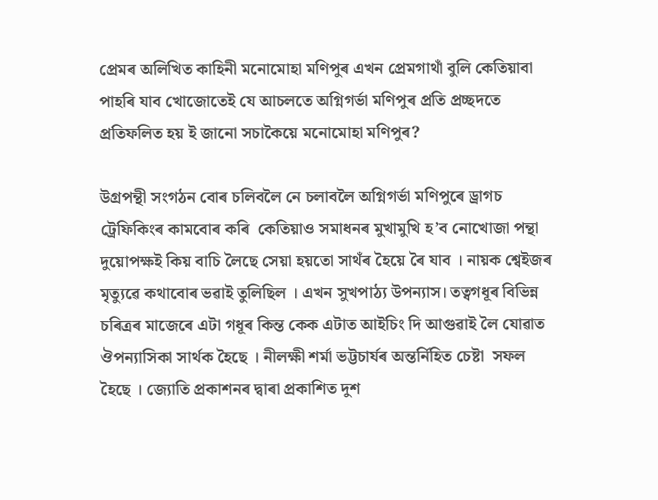প্ৰেমৰ অলিখিত কাহিনী মনোমোহা মণিপুৰ এখন প্ৰেমগাথাঁ বুলি কেতিয়াবা পাহৰি যাব খোজোতেই যে আচলতে অগ্নিগৰ্ভা মণিপুৰ প্ৰতি প্ৰচ্ছদতে প্ৰতিফলিত হয় ই জানো সচাকৈয়ে মনোমোহা মণিপুৰ?

উগ্ৰপন্থী সংগঠন বোৰ চলিবলৈ নে চলাবলৈ অগ্নিগৰ্ভা মণিপুৰে ড্ৰাগচ ট্ৰেফিকিংৰ কামবোৰ কৰি  কেতিয়াও সমাধনৰ মুখামুখি হ’ব নোখোজা পন্থা দুয়োপক্ষই কিয় বাচি লৈছে সেয়া হয়তো সাথঁৰ হৈয়ে ৰৈ যাব । নায়ক শ্বেইজৰ মৃত্যুৱে কথাবোৰ ভৱাই তুলিছিল । এখন সুখপাঠ্য উপন্যাস। তত্বগধূৰ বিভিন্ন চৰিত্ৰৰ মাজেৰে এটা গধূৰ কিন্ত কেক এটাত আইচিং দি আগুৱাই লৈ যোৱাত ঔপন্যাসিকা সাৰ্থক হৈছে । নীলক্ষী শৰ্মা ভট্টচাৰ্যৰ অন্তৰ্নিহিত চেষ্টা  সফল হৈছে । জ্যোতি প্ৰকাশনৰ দ্বাৰা প্ৰকাশিত দুশ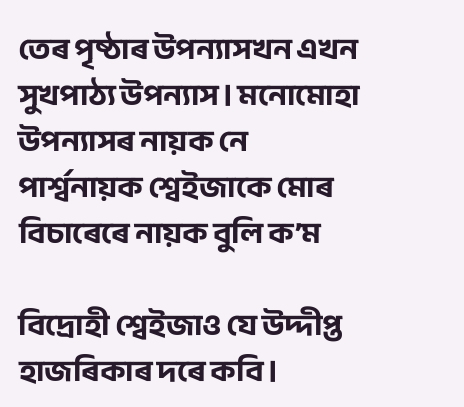তেৰ পৃষ্ঠাৰ উপন্যাসখন এখন সুখপাঠ্য উপন্যাস। মনোমোহা উপন্যাসৰ নায়ক নে পাৰ্শ্বনায়ক শ্বেইজাকে মোৰ বিচাৰেৰে নায়ক বুলি ক’ম

বিদ্ৰোহী শ্বেইজাও যে উদ্দীপ্ত হাজৰিকাৰ দৰে কবি।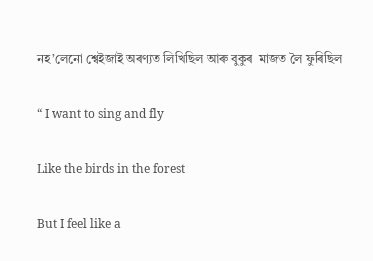নহ’লেনো শ্বেইজাই অৰণ্যত লিখিছিল আৰু বুকুৰ  মাজত লৈ ফুৰিছিল

“ I want to sing and fly

Like the birds in the forest

But I feel like a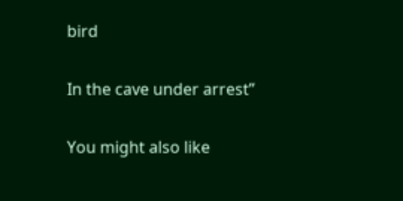bird

In the cave under arrest”

You might also like